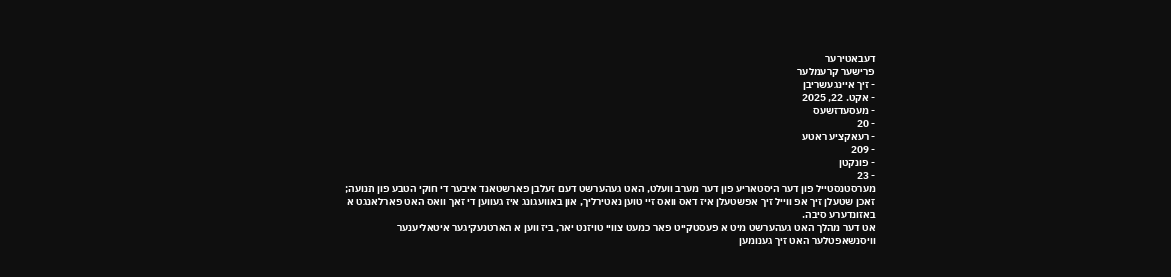דעבאטירער
פרישער קרעמלער
- זיך איינגעשריבן
- אקט. 22, 2025
- מעסעדזשעס
- 20
- רעאקציע ראטע
- 209
- פונקטן
- 23
מערסטנסטייל פון דער היסטאריע פון דער מערב וועלט, האט געהערשט דעם זעלבן פארשטאנד איבער די חוקי הטבע פון תנועה; זאכן שטעלן זיך אפ ווייל זיך אפשטעלן איז דאס וואס זיי טוען נאטירליך, און באוועגונג איז געווען די זאך וואס האט פארלאנגט א באזונדערע סיבה.
אט דער מהלך האט געהערשט מיט א פעסטקייט פאר כמעט צוויי טויזנט יאר, ביז ווען א הארטנעקיגער איטאליענער וויסנשאפטלער האט זיך גענומען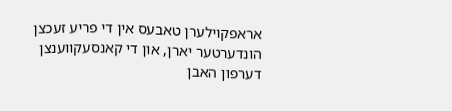אראפקוילערן טאבעס אין די פריע זעכצן הונדערטער יארן, און די קאנסעקווענצן דערפון האבן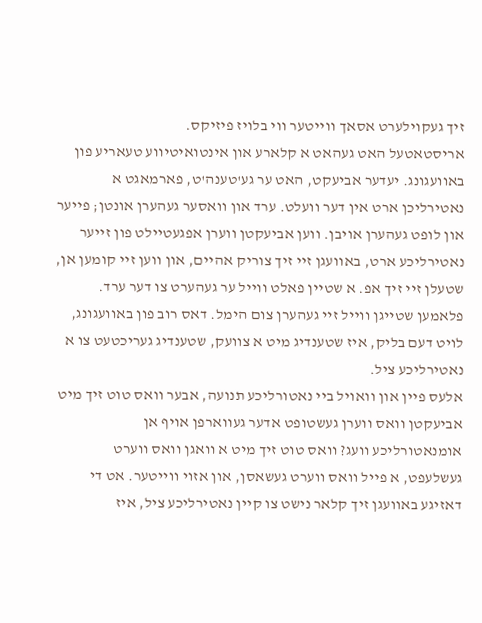זיך געקוילערט אסאך ווייטער ווי בלויז פיזיקס.
אריסטאטעל האט געהאט א קלארע און אינטואיטיווע טעאריע פון באוועגונג. יעדער אביעקט, האט ער גע'טענה'ט, פארמאגט א נאטירליכן ארט אין דער וועלט. ערד און וואסער געהערן אונטן; פײער און לופט געהערן אויבן. ווען אביעקטן ווערן אפגעטיילט פון זייער נאטירליכע ארט, באוועגן זיי זיך צוריק אהיים, און ווען זיי קומען אן, שטעלן זיי זיך אפ. א שטיין פאלט ווײל ער געהערט צו דער ערד. פלאמען שטייגן ווײל זיי געהערן צום הימל. דאס רוב פון באוועגונג, לויט דעם בליק, איז שטענדיג מיט א צוועק, שטענדיג געריכטעט צו א נאטירליכע ציל.
אלעס פיין און וואויל ביי נאטורליכע תנועה, אבער וואס טוט זיך מיט אביעקטן וואס ווערן געשטופט אדער געווארפן אויף אן אומנאטורליכע וועג? וואס טוט זיך מיט א וואגן וואס ווערט געשלעפט, א פײל וואס ווערט געשאסן, און אזוי ווייטער. אט די דאזיגע באוועגן זיך קלאר נישט צו קיין נאטירליכע ציל, איז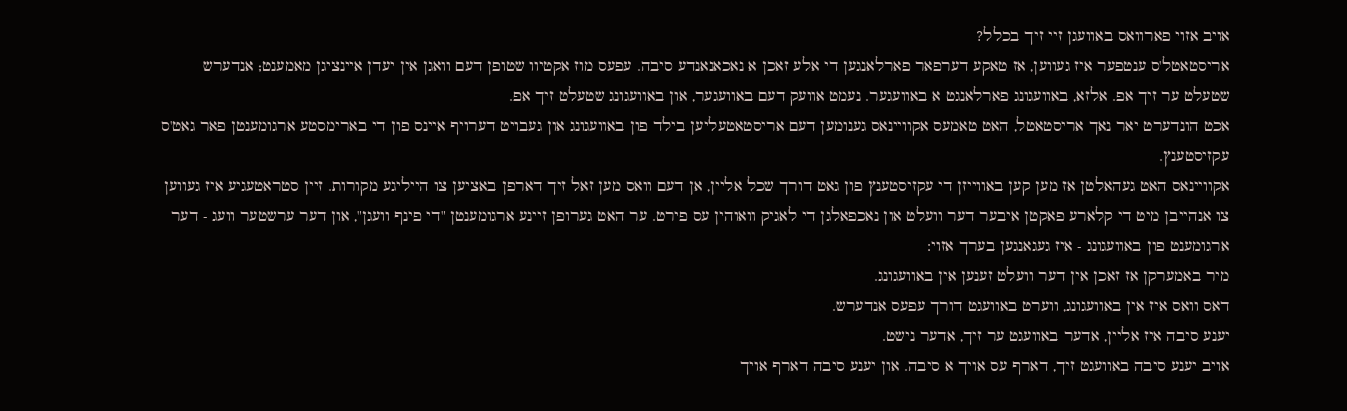אויב אזוי פארוואס באוועגן זיי זיך בכלל?
אריסטאטל'ס ענטפער איז געווען, אז טאקע דערפאר פארלאנגען די אלע זאכן א נאכאנאנדע סיבה. עפעס מוז אקטיוו שטופן דעם וואגן אין יעדן איינציגן מאמענט; אנדערש שטעלט ער זיך אפ. אלזא, באוועגונג פארלאנגט א באוועגער. נעמט אוועק דעם באוועגער, און באוועגונג שטעלט זיך אפ.
אכט הונדערט יאר נאך אריסטאטל, האט טאמעס אקוויינאס גענומען דעם אריסטאטעליען בילד פון באוועגונג און געבויט דערויף איינס פון די בארימסטע ארגומענטן פאר גאט'ס עקזיסטענץ.
אקוויינאס האט געהאלטן אז מען קען באווייזן די עקזיסטענץ פון גאט דורך שכל אליין, אן דעם וואס מען זאל זיך דארפן באציען צו הייליגע מקורות. זיין סטראטעגיע איז געווען צו אנהייבן מיט די קלארע פאקטן איבער דער וועלט און נאכפאלגן די לאגיק וואוהין עס פירט. ער האט גערופן זיינע ארגומענטן "די פינף וועגן", און דער ערשטער וועג - דער ארגומענט פון באוועגונג - איז געגאנגען בערך אזוי:
מיר באמערקן אז זאכן אין דער וועלט זענען אין באוועגונג.
דאס וואס איז אין באוועגונג, ווערט באוועגט דורך עפעס אנדערש.
יענע סיבה איז אליין, אדער באוועגט ער זיך, אדער נישט.
אויב יענע סיבה באוועגט זיך, דארף עס אויך א סיבה. און יענע סיבה דארף אויך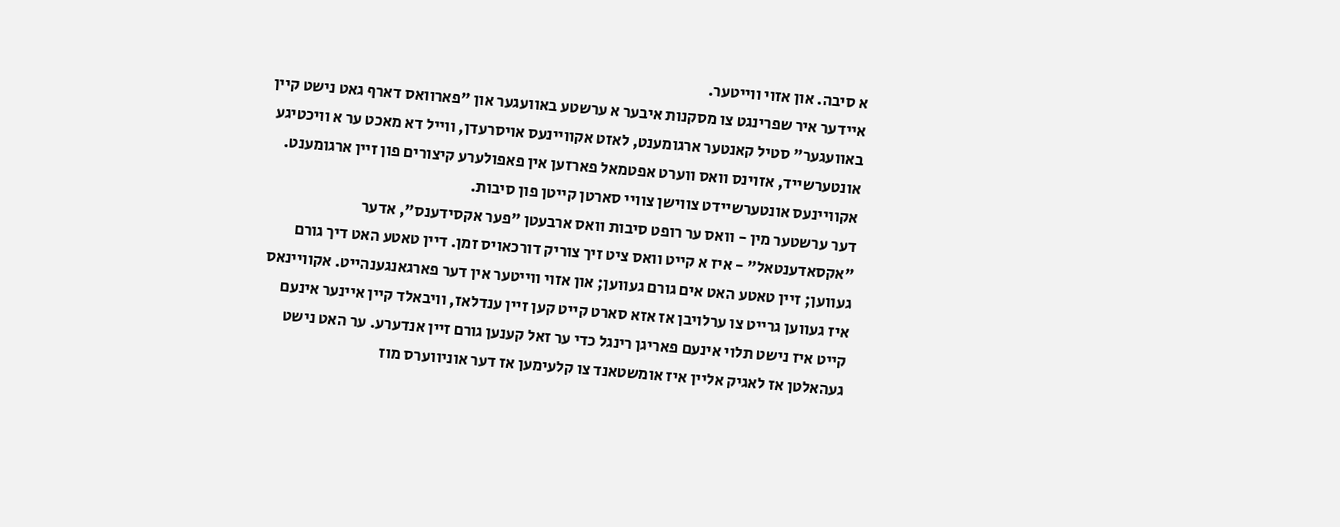א סיבה. און אזוי ווייטער.
איידער איר שפרינגט צו מסקנות איבער א ערשטע באוועגער און "פארוואס דארף גאט נישט קיין באוועגער" סטיל קאנטער ארגומענט, לאזט אקוויינעס אויסרעדן, ווייל דא מאכט ער א וויכטיגע אונטערשייד, אזוינס וואס ווערט אפטמאל פארזען אין פאפולערע קיצורים פון זיין ארגומענט.
אקוויינעס אונטערשיידט צווישן צוויי סארטן קייטן פון סיבות.
דער ערשטער מין - וואס ער רופט סיבות וואס ארבעטן "פער אקסידענס", אדער "אקסאדענטאל" - איז א קייט וואס ציט זיך צוריק דורכאויס זמן. דיין טאטע האט דיך גורם געווען; זיין טאטע האט אים גורם געווען; און אזוי ווייטער אין דער פארגאנגענהייט. אקוויינאס איז געווען גרייט צו ערלויבן אז אזא סארט קייט קען זיין ענדלאז, וויבאלד קיין איינער אינעם קייט איז נישט תלוי אינעם פאריגן רינגל כדי ער זאל קענען גורם זיין אנדערע. ער האט נישט געהאלטן אז לאגיק אליין איז אומשטאנד צו קלעימען אז דער אוניווערס מוז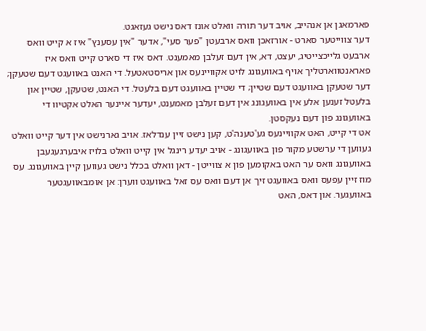פארמאגן אן אנהייב, אויב דער תורה וואלט אונז דאס נישט געזאגט.
דער צווייטער סארט - אורזאכן וואס ארבעטן "פער סעי", אדער "אין עסענץ" איז א קייט וואס ארבעט גלייכצייטיג, יעצט, דא, אין דעם זעלבן מאמענט. דאס איז די סארט קייט וואס איז פאראנטווארטליך אויף באוועגונג לויט אקוויינעס און אריסטאטעל. די האנט באוועגט דעם שטעקן; דער שטעקן באוועגט דעם שטיין; די שטיין באוועגט דעם בלעטל. די האנט, שטעקן, שטיין און בלעטל זענען אלע אין באוועגונג אין דעם זעלבן מאמענט, יעדער איינער האלט אקטיוו די באוועגונג פון דעם נעקסטן.
אט די קייט, האט אקוויינעס גע'טענה'ט, קען נישט זיין ענדלאז. אויב גארנישט אין דער קייט וואלט געווען די ערשטע מקור פון באוועגונג - אויב יעדע רינגל אין קייט וואלט בלויז איבערגעגעבן באוועגונג וואס ער האט באקומען פון א צווייטן - דאן וואלט בכלל נישט געווען קיין באוועגונג. עס מוז זיין עפעס וואס באוועגט זיך אן דעם וואס עס זאל באוועגט ווערן: אן אומבאוועגטער באוועגער. און דאס, האט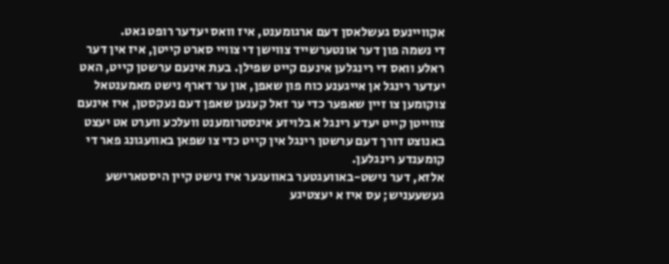אקוויינעס געשלאסן דעם ארגומענט, איז וואס יעדער רופט גאט.
די נשמה פון דער אונטערשייד צווישן די צוויי סארט קייטן, איז אין דער ראלע וואס די רינגלען אינעם קייט שפילן. בעת אינעם ערשטן קייט, האט יעדער רינגל אן אייגענע כוח פון שאפן, און ער דארף נישט מאמענטאל צוקומען צו זיין שאפער כדי ער זאל קענען שאפן דעם נעקסטן, איז אינעם צווייטן קייט יעדע רינגל א בלויזע אינסטרומענט וועלכע ווערט אט יעצט באנוצט דורך דעם ערשטן רינגל אין קייט כדי צו שפאן באוועגונג פאר די קומענדע רינגלען.
אלזא, דער נישט-באוועגטער באוועגער איז נישט קיין היסטארישע געשעעניש; עס איז א יעצטיגע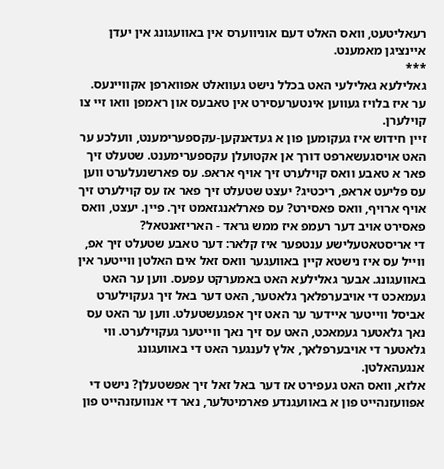רעאליטעט, וואס האלט דעם אוניווערס אין באוועגונג אין יעדן איינציגן מאמענט.
***
גאלילעא גאלילעי האט בכלל נישט געוואלט אפווארפן אקוויינעס. ער איז בלויז געווען אינטערעסירט אין טאבעס און ראמפן וואו זיי צו קוילערן.
זײן חידוש איז געקומען פון א געדאנקען-עקספערימענט, וועלכע ער האט אויסגעשארפט דורך אן אקטועלן עקספערימענט. שטעלט זיך פאר א טאבע וואס קוילערט זיך אויף אראפ. עס פארשנעלערט ווען עס פליעט אראפ, ריכטיג? יעצט שטעלט זיך פאר אז עס קוילערט זיך אויף ארויף, וואס פאסירט? עס פארלאנגזאמט זיך. פיין. יעצט, וואס פאסירט אויב דער רעמפ איז ממש גראד - האריזאנטאל?
די אריסטאטעלישע ענטפער איז קלאר: דער טאבע שטעלט זיך אפ, ווײל עס איז נישטא קיין באוועגער וואס זאל אים האלטן ווייטער אין באוועגונג. אבער גאלילעא האט באמערקט עפעס. ווען ער האט געמאכט די אויבערפלאך גלאטער, האט דער באל זיך געקוילערט אביסל ווײטער איידער ער האט זיך אפגעשטעלט. ווען ער האט עס נאך גלאטער געמאכט, האט עס זיך נאך ווײטער געקוילערט. ווי גלאטער די אויבערפלאך, אלץ לענגער האט די באוועגונג אנגעהאלטן.
אלזא, וואס האט געפירט אז דער באל זאל זיך אפשטעלן? נישט די אפוועזנהייט פון א באוועגנדע פארמיטלער, נאר די אנוועזנהייט פון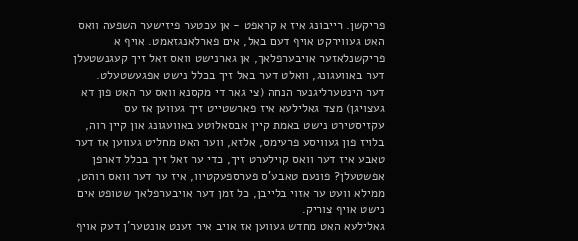פריקשן. רייבונג איז א קראפט - אן עכטער פיזישער השפעה וואס האט געווירקט אויף דעם באל, אים פארלאנגזאמט. אויף א פריקשנלאזער אויבערפלאך, אן גארנישט וואס זאל זיך קעגנשטעלן דער באוועגונג, וואלט דער באל זיך בכלל נישט אפגעשטעלט.
דער הינטערליגנער הנחה (צי גאר די מקסנא וואס ער האט פון דא געצויגן) מצד גאלילעא איז פארשטייט זיך געווען אז עס עקזיסטירט נישט באמת קיין אבסאלוטע באוועגונג און קיין רוה, בלויז פון געוויסע פרעימס, אלזא, ווער האט מחליט געווען אז דער טאבע איז דער וואס קוילערט זיך, כדי ער זאל זיך בכלל דארפן אפשטעלן? פונעם טאבע'ס פערספעקטיוו, איז ער דער וואס רוהט, ממילא וועט ער אזוי בלייבן, כל זמן דער אויבערפלאך שטופט אים נישט אויף צוריק.
גאלילעא האט מחדש געווען אז אויב איר זענט אונטער'ן דעק אויף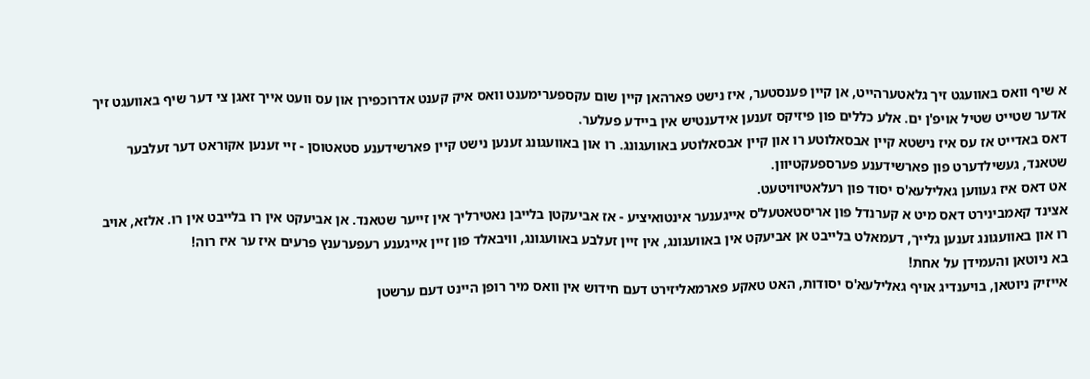א שיף וואס באוועגט זיך גלאטערהייט, אן קיין פענסטער, איז נישט פארהאן קיין שום עקספערימענט וואס איק קענט אדרוכפירן און עס וועט אייך זאגן צי דער שיף באוועגט זיך אדער שטייט שטיל אויפ'ן ים. אלע כללים פון פיזיקס זענען אידענטיש אין ביידע פעלער.
דאס באדייט אז עס איז נישטא קיין אבסאלוטע רו און קיין אבסאלוטע באוועגונג. רו און באוועגונג זענען נישט קיין פארשידענע סטאטוסן - זיי זענען אקוראט דער זעלבער שטאנד, געשילדערט פון פארשידענע פערספעקטיוון.
אט דאס איז געווען גאלילעא'ס יסוד פון רעלאטיוויטעט.
אצינד קאמבינירט דאס מיט א קערנדל פון אריסטאטעל'ס אייגענער אינטואיציע - אז אביעקטן בלייבן נאטירליך אין זייער שטאנד. אן אביעקט אין רו בלייבט אין רו. אלזא, אויב רו און באוועגונג זענען גלייך, דעמאלט בלייבט אן אביעקט אין באוועגונג, אין זיין זעלבע באוועגונג, וויבאלד פון זיין אייגענע רעפערענץ פרעים איז ער איז רוה!
בא ניוטאן והעמידן על אחת!
אייזיק ניוטאן, בויענדיג אויף גאלילעא'ס יסודות, האט טאקע פארמאליזירט דעם חידוש אין וואס מיר רופן היינט דעם ערשטן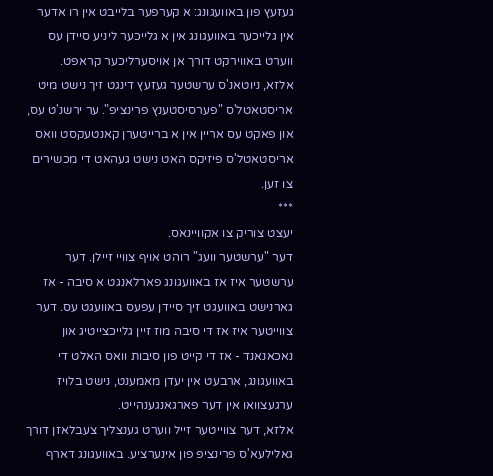געזעץ פון באוועגונג: א קערפער בלייבט אין רו אדער אין גלייכער באוועגונג אין א גלייכער ליניע סיידן עס ווערט באווירקט דורך אן אויסערליכער קראפט.
אלזא, ניוטאנ'ס ערשטער געזעץ דינגט זיך נישט מיט אריסטאטל'ס "פערסיסטענץ פרינציפ". ער ירשנ'ט עס, און פאקט עס אריין אין א ברייטערן קאנטעקסט וואס אריסטאטל'ס פיזיקס האט נישט געהאט די מכשירים צו זען.
***
יעצט צוריק צו אקוויינאס.
דער "ערשטער וועג" רוהט אויף צוויי זיילן. דער ערשטער איז אז באוועגונג פארלאנגט א סיבה - אז גארנישט באוועגט זיך סיידן עפעס באוועגט עס. דער צווייטער איז אז די סיבה מוז זיין גלייכצייטיג און נאכאנאנד - אז די קייט פון סיבות וואס האלט די באוועגונג, ארבעט אין יעדן מאמענט, נישט בלויז ערגעצוואו אין דער פארגאנגענהייט.
אלזא, דער צווייטער זייל ווערט גענצליך צעבלאזן דורך גאלילעא'ס פרינציפ פון אינערציע. באוועגונג דארף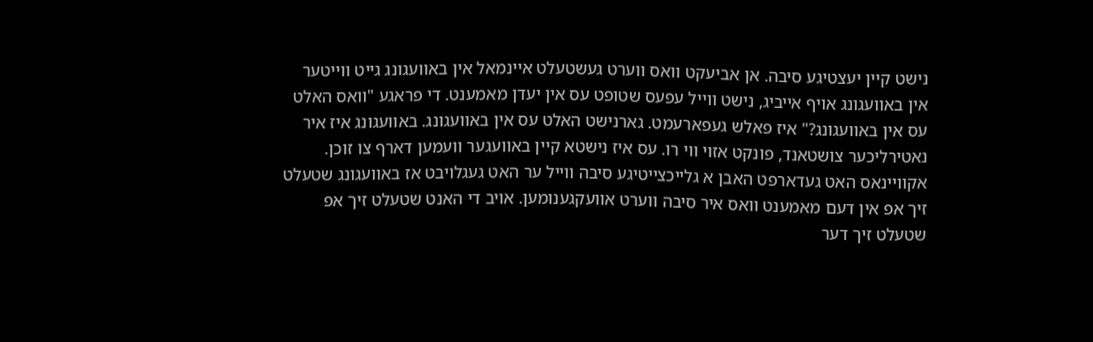נישט קיין יעצטיגע סיבה. אן אביעקט וואס ווערט געשטעלט איינמאל אין באוועגונג גייט ווייטער אין באוועגונג אויף אייביג, נישט ווייל עפעס שטופט עס אין יעדן מאמענט. די פראגע "וואס האלט עס אין באוועגונג?" איז פאלש געפארעמט. גארנישט האלט עס אין באוועגונג. באוועגונג איז איר נאטירליכער צושטאנד, פונקט אזוי ווי רו. עס איז נישטא קיין באוועגער וועמען דארף צו זוכן.
אקוויינאס האט געדארפט האבן א גלייכצייטיגע סיבה ווייל ער האט געגלויבט אז באוועגונג שטעלט זיך אפ אין דעם מאמענט וואס איר סיבה ווערט אוועקגענומען. אויב די האנט שטעלט זיך אפ שטעלט זיך דער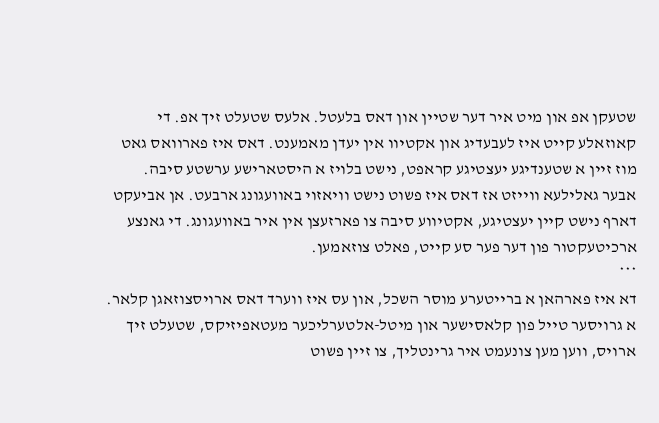שטעקן אפ און מיט איר דער שטיין און דאס בלעטל. אלעס שטעלט זיך אפ. די קאוזאלע קייט איז לעבעדיג און אקטיוו אין יעדן מאמענט. דאס איז פארוואס גאט מוז זיין א שטענדיגע יעצטיגע קראפט, נישט בלויז א היסטארישע ערשטע סיבה.
אבער גאלילעא ווייזט אז דאס איז פשוט נישט וויאזוי באוועגונג ארבעט. אן אביעקט דארף נישט קיין יעצטיגע, אקטיווע סיבה צו פארזעצן אין איר באוועגונג. די גאנצע ארכיטעקטור פון דער פער סע קייט, פאלט צוזאמען.
***
דא איז פארהאן א ברייטערע מוסר השכל, און עס איז ווערד דאס ארויסצוזאגן קלאר.
א גרויסער טייל פון קלאסישער און מיטל-אלטערליכער מעטאפיזיקס, שטעלט זיך ארויס, ווען מען צונעמט איר גרינטליך, צו זיין פשוט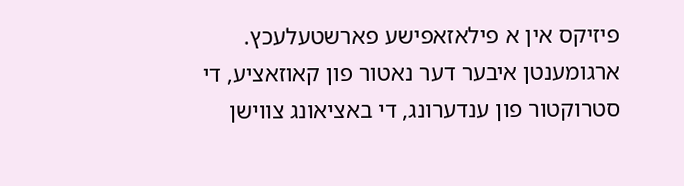פיזיקס אין א פילאזאפישע פארשטעלעכץ. ארגומענטן איבער דער נאטור פון קאוזאציע, די סטרוקטור פון ענדערונג, די באציאונג צווישן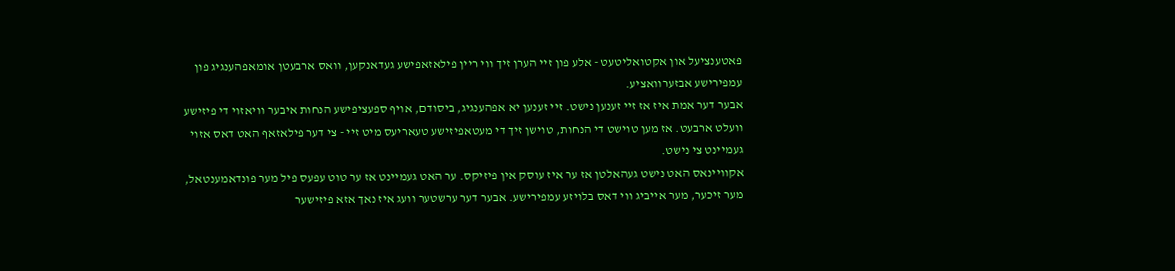פאטענציעל און אקטואליטעט - אלע פון זיי הערן זיך ווי ריין פילאזאפישע געדאנקען, וואס ארבעטן אומאפהענגיג פון עמפירישע אבזערוואציע.
אבער דער אמת איז אז זיי זענען נישט. זיי זענען יא אפהענגיג, ביסודם, אויף ספעציפישע הנחות איבער וויאזוי די פיזישע וועלט ארבעט. אז מען טוישט די הנחות, טוישן זיך די מעטאפיזישע טעאריעס מיט זיי - צי דער פילאזאף האט דאס אזוי געמיינט צי נישט.
אקוויינאס האט נישט געהאלטן אז ער איז עוסק אין פיזיקס. ער האט געמיינט אז ער טוט עפעס פיל מער פונדאמענטאל, מער זיכער, מער אייביג ווי דאס בלויזע עמפירישע. אבער דער ערשטער וועג איז נאך אזא פיזישער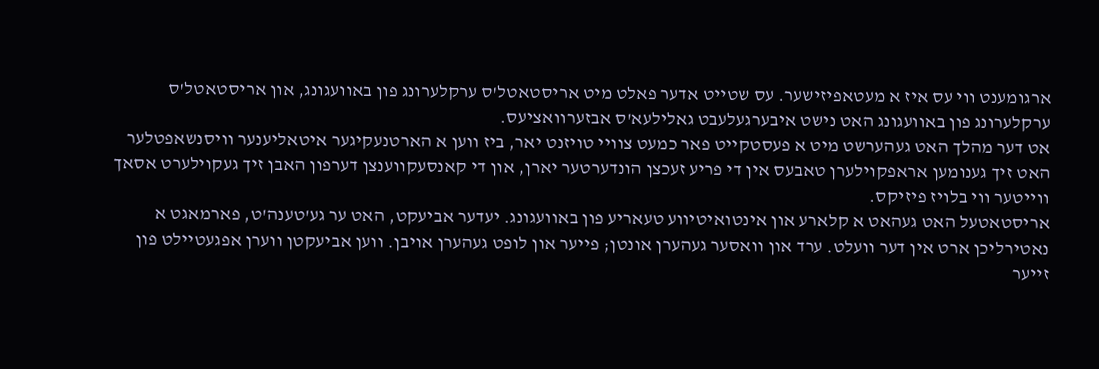ארגומענט ווי עס איז א מעטאפיזישער. עס שטייט אדער פאלט מיט אריסטאטל'ס ערקלערונג פון באוועגונג, און אריסטאטל'ס ערקלערונג פון באוועגונג האט נישט איבערגעלעבט גאלילעא'ס אבזערוואציעס.
אט דער מהלך האט געהערשט מיט א פעסטקייט פאר כמעט צוויי טויזנט יאר, ביז ווען א הארטנעקיגער איטאליענער וויסנשאפטלער האט זיך גענומען אראפקוילערן טאבעס אין די פריע זעכצן הונדערטער יארן, און די קאנסעקווענצן דערפון האבן זיך געקוילערט אסאך ווייטער ווי בלויז פיזיקס.
אריסטאטעל האט געהאט א קלארע און אינטואיטיווע טעאריע פון באוועגונג. יעדער אביעקט, האט ער גע'טענה'ט, פארמאגט א נאטירליכן ארט אין דער וועלט. ערד און וואסער געהערן אונטן; פײער און לופט געהערן אויבן. ווען אביעקטן ווערן אפגעטיילט פון זייער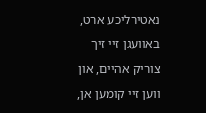נאטירליכע ארט, באוועגן זיי זיך צוריק אהיים, און ווען זיי קומען אן,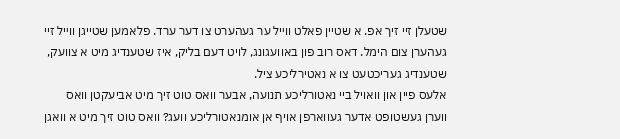שטעלן זיי זיך אפ. א שטיין פאלט ווײל ער געהערט צו דער ערד. פלאמען שטייגן ווײל זיי געהערן צום הימל. דאס רוב פון באוועגונג, לויט דעם בליק, איז שטענדיג מיט א צוועק, שטענדיג געריכטעט צו א נאטירליכע ציל.
אלעס פיין און וואויל ביי נאטורליכע תנועה, אבער וואס טוט זיך מיט אביעקטן וואס ווערן געשטופט אדער געווארפן אויף אן אומנאטורליכע וועג? וואס טוט זיך מיט א וואגן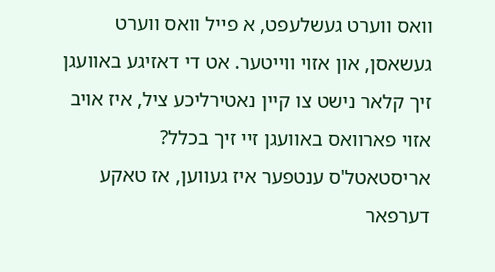וואס ווערט געשלעפט, א פײל וואס ווערט געשאסן, און אזוי ווייטער. אט די דאזיגע באוועגן זיך קלאר נישט צו קיין נאטירליכע ציל, איז אויב אזוי פארוואס באוועגן זיי זיך בכלל?
אריסטאטל'ס ענטפער איז געווען, אז טאקע דערפאר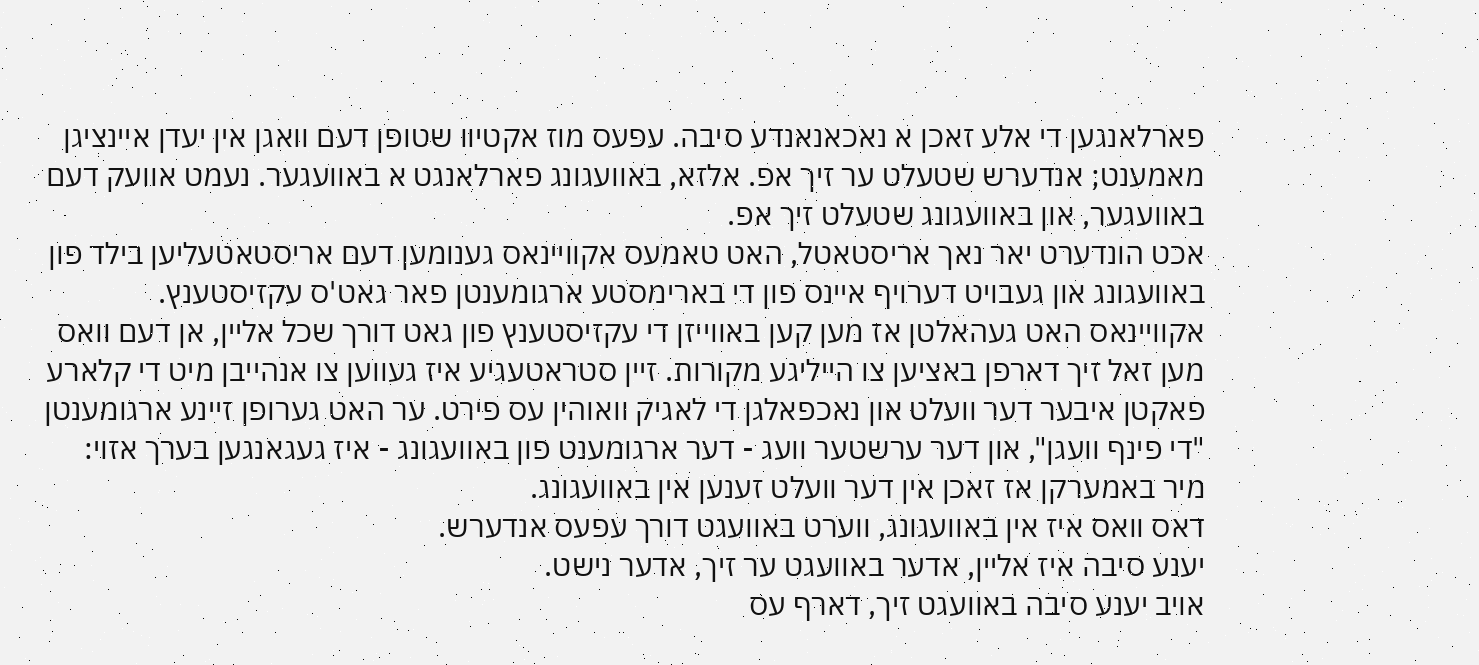פארלאנגען די אלע זאכן א נאכאנאנדע סיבה. עפעס מוז אקטיוו שטופן דעם וואגן אין יעדן איינציגן מאמענט; אנדערש שטעלט ער זיך אפ. אלזא, באוועגונג פארלאנגט א באוועגער. נעמט אוועק דעם באוועגער, און באוועגונג שטעלט זיך אפ.
אכט הונדערט יאר נאך אריסטאטל, האט טאמעס אקוויינאס גענומען דעם אריסטאטעליען בילד פון באוועגונג און געבויט דערויף איינס פון די בארימסטע ארגומענטן פאר גאט'ס עקזיסטענץ.
אקוויינאס האט געהאלטן אז מען קען באווייזן די עקזיסטענץ פון גאט דורך שכל אליין, אן דעם וואס מען זאל זיך דארפן באציען צו הייליגע מקורות. זיין סטראטעגיע איז געווען צו אנהייבן מיט די קלארע פאקטן איבער דער וועלט און נאכפאלגן די לאגיק וואוהין עס פירט. ער האט גערופן זיינע ארגומענטן "די פינף וועגן", און דער ערשטער וועג - דער ארגומענט פון באוועגונג - איז געגאנגען בערך אזוי:
מיר באמערקן אז זאכן אין דער וועלט זענען אין באוועגונג.
דאס וואס איז אין באוועגונג, ווערט באוועגט דורך עפעס אנדערש.
יענע סיבה איז אליין, אדער באוועגט ער זיך, אדער נישט.
אויב יענע סיבה באוועגט זיך, דארף עס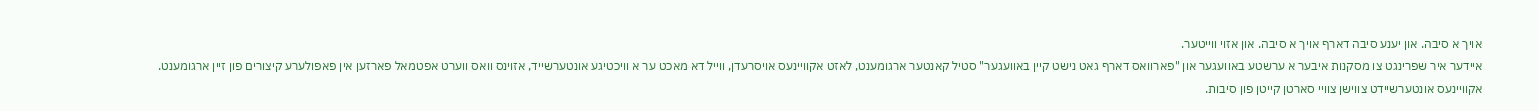אויך א סיבה. און יענע סיבה דארף אויך א סיבה. און אזוי ווייטער.
איידער איר שפרינגט צו מסקנות איבער א ערשטע באוועגער און "פארוואס דארף גאט נישט קיין באוועגער" סטיל קאנטער ארגומענט, לאזט אקוויינעס אויסרעדן, ווייל דא מאכט ער א וויכטיגע אונטערשייד, אזוינס וואס ווערט אפטמאל פארזען אין פאפולערע קיצורים פון זיין ארגומענט.
אקוויינעס אונטערשיידט צווישן צוויי סארטן קייטן פון סיבות.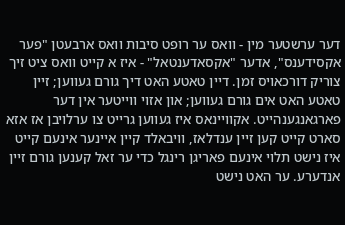דער ערשטער מין - וואס ער רופט סיבות וואס ארבעטן "פער אקסידענס", אדער "אקסאדענטאל" - איז א קייט וואס ציט זיך צוריק דורכאויס זמן. דיין טאטע האט דיך גורם געווען; זיין טאטע האט אים גורם געווען; און אזוי ווייטער אין דער פארגאנגענהייט. אקוויינאס איז געווען גרייט צו ערלויבן אז אזא סארט קייט קען זיין ענדלאז, וויבאלד קיין איינער אינעם קייט איז נישט תלוי אינעם פאריגן רינגל כדי ער זאל קענען גורם זיין אנדערע. ער האט נישט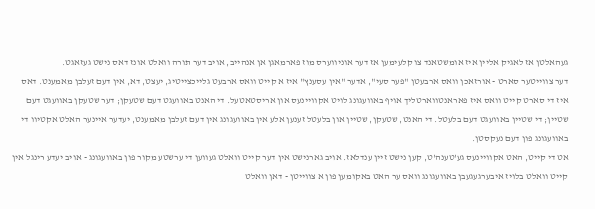געהאלטן אז לאגיק אליין איז אומשטאנד צו קלעימען אז דער אוניווערס מוז פארמאגן אן אנהייב, אויב דער תורה וואלט אונז דאס נישט געזאגט.
דער צווייטער סארט - אורזאכן וואס ארבעטן "פער סעי", אדער "אין עסענץ" איז א קייט וואס ארבעט גלייכצייטיג, יעצט, דא, אין דעם זעלבן מאמענט. דאס איז די סארט קייט וואס איז פאראנטווארטליך אויף באוועגונג לויט אקוויינעס און אריסטאטעל. די האנט באוועגט דעם שטעקן; דער שטעקן באוועגט דעם שטיין; די שטיין באוועגט דעם בלעטל. די האנט, שטעקן, שטיין און בלעטל זענען אלע אין באוועגונג אין דעם זעלבן מאמענט, יעדער איינער האלט אקטיוו די באוועגונג פון דעם נעקסטן.
אט די קייט, האט אקוויינעס גע'טענה'ט, קען נישט זיין ענדלאז. אויב גארנישט אין דער קייט וואלט געווען די ערשטע מקור פון באוועגונג - אויב יעדע רינגל אין קייט וואלט בלויז איבערגעגעבן באוועגונג וואס ער האט באקומען פון א צווייטן - דאן וואלט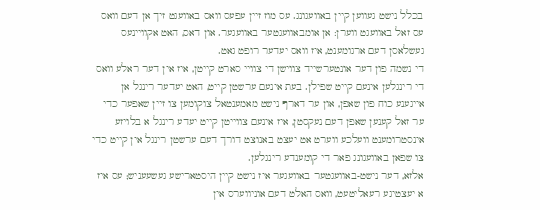בכלל נישט געווען קיין באוועגונג. עס מוז זיין עפעס וואס באוועגט זיך אן דעם וואס עס זאל באוועגט ווערן: אן אומבאוועגטער באוועגער. און דאס, האט אקוויינעס געשלאסן דעם ארגומענט, איז וואס יעדער רופט גאט.
די נשמה פון דער אונטערשייד צווישן די צוויי סארט קייטן, איז אין דער ראלע וואס די רינגלען אינעם קייט שפילן. בעת אינעם ערשטן קייט, האט יעדער רינגל אן אייגענע כוח פון שאפן, און ער דארף נישט מאמענטאל צוקומען צו זיין שאפער כדי ער זאל קענען שאפן דעם נעקסטן, איז אינעם צווייטן קייט יעדע רינגל א בלויזע אינסטרומענט וועלכע ווערט אט יעצט באנוצט דורך דעם ערשטן רינגל אין קייט כדי צו שפאן באוועגונג פאר די קומענדע רינגלען.
אלזא, דער נישט-באוועגטער באוועגער איז נישט קיין היסטארישע געשעעניש; עס איז א יעצטיגע רעאליטעט, וואס האלט דעם אוניווערס אין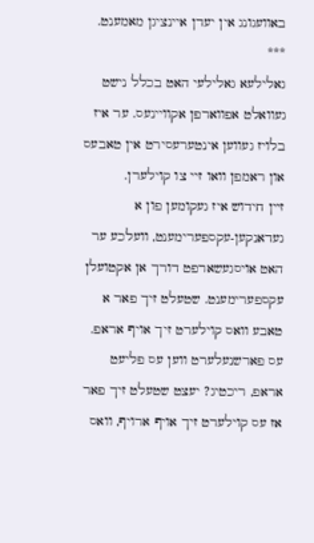באוועגונג אין יעדן איינציגן מאמענט.
***
גאלילעא גאלילעי האט בכלל נישט געוואלט אפווארפן אקוויינעס. ער איז בלויז געווען אינטערעסירט אין טאבעס און ראמפן וואו זיי צו קוילערן.
זײן חידוש איז געקומען פון א געדאנקען-עקספערימענט, וועלכע ער האט אויסגעשארפט דורך אן אקטועלן עקספערימענט. שטעלט זיך פאר א טאבע וואס קוילערט זיך אויף אראפ. עס פארשנעלערט ווען עס פליעט אראפ, ריכטיג? יעצט שטעלט זיך פאר אז עס קוילערט זיך אויף ארויף, וואס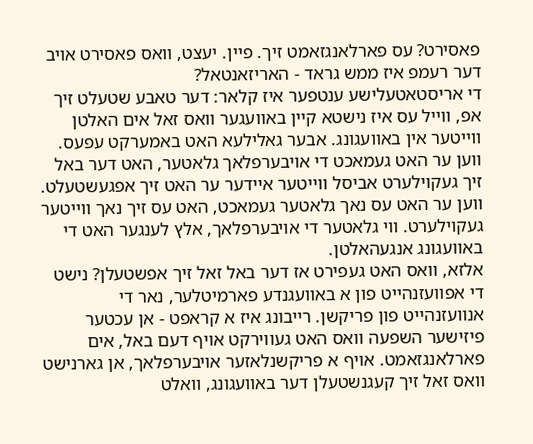פאסירט? עס פארלאנגזאמט זיך. פיין. יעצט, וואס פאסירט אויב דער רעמפ איז ממש גראד - האריזאנטאל?
די אריסטאטעלישע ענטפער איז קלאר: דער טאבע שטעלט זיך אפ, ווײל עס איז נישטא קיין באוועגער וואס זאל אים האלטן ווייטער אין באוועגונג. אבער גאלילעא האט באמערקט עפעס. ווען ער האט געמאכט די אויבערפלאך גלאטער, האט דער באל זיך געקוילערט אביסל ווײטער איידער ער האט זיך אפגעשטעלט. ווען ער האט עס נאך גלאטער געמאכט, האט עס זיך נאך ווײטער געקוילערט. ווי גלאטער די אויבערפלאך, אלץ לענגער האט די באוועגונג אנגעהאלטן.
אלזא, וואס האט געפירט אז דער באל זאל זיך אפשטעלן? נישט די אפוועזנהייט פון א באוועגנדע פארמיטלער, נאר די אנוועזנהייט פון פריקשן. רייבונג איז א קראפט - אן עכטער פיזישער השפעה וואס האט געווירקט אויף דעם באל, אים פארלאנגזאמט. אויף א פריקשנלאזער אויבערפלאך, אן גארנישט וואס זאל זיך קעגנשטעלן דער באוועגונג, וואלט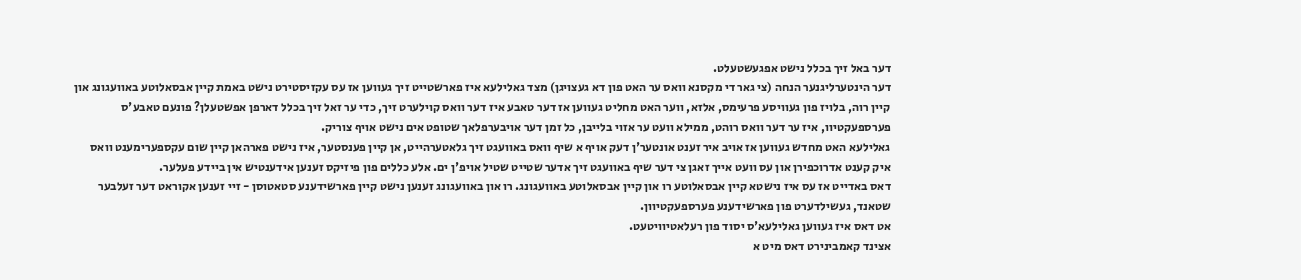דער באל זיך בכלל נישט אפגעשטעלט.
דער הינטערליגנער הנחה (צי גאר די מקסנא וואס ער האט פון דא געצויגן) מצד גאלילעא איז פארשטייט זיך געווען אז עס עקזיסטירט נישט באמת קיין אבסאלוטע באוועגונג און קיין רוה, בלויז פון געוויסע פרעימס, אלזא, ווער האט מחליט געווען אז דער טאבע איז דער וואס קוילערט זיך, כדי ער זאל זיך בכלל דארפן אפשטעלן? פונעם טאבע'ס פערספעקטיוו, איז ער דער וואס רוהט, ממילא וועט ער אזוי בלייבן, כל זמן דער אויבערפלאך שטופט אים נישט אויף צוריק.
גאלילעא האט מחדש געווען אז אויב איר זענט אונטער'ן דעק אויף א שיף וואס באוועגט זיך גלאטערהייט, אן קיין פענסטער, איז נישט פארהאן קיין שום עקספערימענט וואס איק קענט אדרוכפירן און עס וועט אייך זאגן צי דער שיף באוועגט זיך אדער שטייט שטיל אויפ'ן ים. אלע כללים פון פיזיקס זענען אידענטיש אין ביידע פעלער.
דאס באדייט אז עס איז נישטא קיין אבסאלוטע רו און קיין אבסאלוטע באוועגונג. רו און באוועגונג זענען נישט קיין פארשידענע סטאטוסן - זיי זענען אקוראט דער זעלבער שטאנד, געשילדערט פון פארשידענע פערספעקטיוון.
אט דאס איז געווען גאלילעא'ס יסוד פון רעלאטיוויטעט.
אצינד קאמבינירט דאס מיט א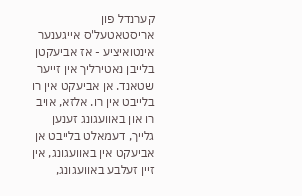קערנדל פון אריסטאטעל'ס אייגענער אינטואיציע - אז אביעקטן בלייבן נאטירליך אין זייער שטאנד. אן אביעקט אין רו בלייבט אין רו. אלזא, אויב רו און באוועגונג זענען גלייך, דעמאלט בלייבט אן אביעקט אין באוועגונג, אין זיין זעלבע באוועגונג,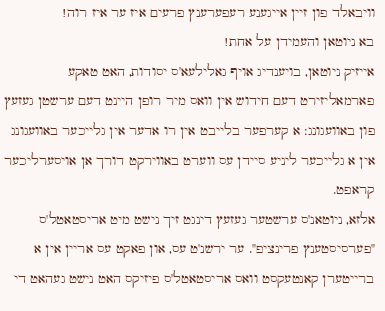וויבאלד פון זיין אייגענע רעפערענץ פרעים איז ער איז רוה!
בא ניוטאן והעמידן על אחת!
אייזיק ניוטאן, בויענדיג אויף גאלילעא'ס יסודות, האט טאקע פארמאליזירט דעם חידוש אין וואס מיר רופן היינט דעם ערשטן געזעץ פון באוועגונג: א קערפער בלייבט אין רו אדער אין גלייכער באוועגונג אין א גלייכער ליניע סיידן עס ווערט באווירקט דורך אן אויסערליכער קראפט.
אלזא, ניוטאנ'ס ערשטער געזעץ דינגט זיך נישט מיט אריסטאטל'ס "פערסיסטענץ פרינציפ". ער ירשנ'ט עס, און פאקט עס אריין אין א ברייטערן קאנטעקסט וואס אריסטאטל'ס פיזיקס האט נישט געהאט די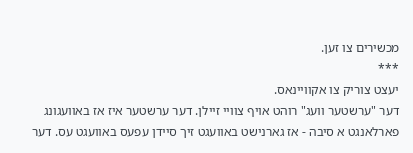מכשירים צו זען.
***
יעצט צוריק צו אקוויינאס.
דער "ערשטער וועג" רוהט אויף צוויי זיילן. דער ערשטער איז אז באוועגונג פארלאנגט א סיבה - אז גארנישט באוועגט זיך סיידן עפעס באוועגט עס. דער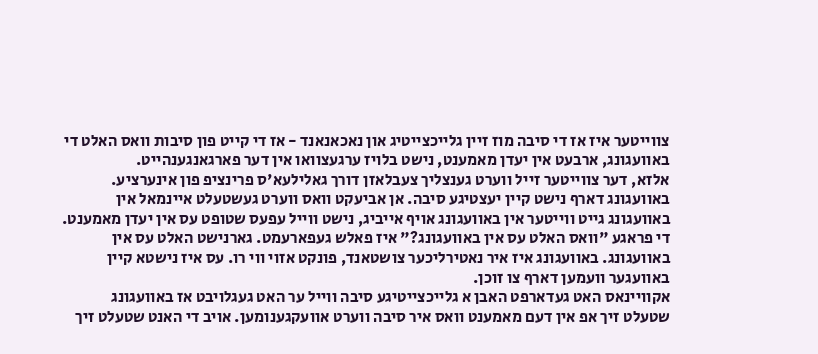צווייטער איז אז די סיבה מוז זיין גלייכצייטיג און נאכאנאנד - אז די קייט פון סיבות וואס האלט די באוועגונג, ארבעט אין יעדן מאמענט, נישט בלויז ערגעצוואו אין דער פארגאנגענהייט.
אלזא, דער צווייטער זייל ווערט גענצליך צעבלאזן דורך גאלילעא'ס פרינציפ פון אינערציע. באוועגונג דארף נישט קיין יעצטיגע סיבה. אן אביעקט וואס ווערט געשטעלט איינמאל אין באוועגונג גייט ווייטער אין באוועגונג אויף אייביג, נישט ווייל עפעס שטופט עס אין יעדן מאמענט. די פראגע "וואס האלט עס אין באוועגונג?" איז פאלש געפארעמט. גארנישט האלט עס אין באוועגונג. באוועגונג איז איר נאטירליכער צושטאנד, פונקט אזוי ווי רו. עס איז נישטא קיין באוועגער וועמען דארף צו זוכן.
אקוויינאס האט געדארפט האבן א גלייכצייטיגע סיבה ווייל ער האט געגלויבט אז באוועגונג שטעלט זיך אפ אין דעם מאמענט וואס איר סיבה ווערט אוועקגענומען. אויב די האנט שטעלט זיך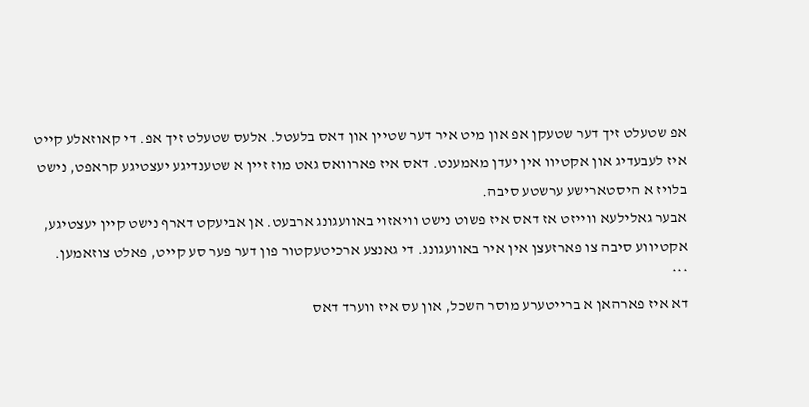אפ שטעלט זיך דער שטעקן אפ און מיט איר דער שטיין און דאס בלעטל. אלעס שטעלט זיך אפ. די קאוזאלע קייט איז לעבעדיג און אקטיוו אין יעדן מאמענט. דאס איז פארוואס גאט מוז זיין א שטענדיגע יעצטיגע קראפט, נישט בלויז א היסטארישע ערשטע סיבה.
אבער גאלילעא ווייזט אז דאס איז פשוט נישט וויאזוי באוועגונג ארבעט. אן אביעקט דארף נישט קיין יעצטיגע, אקטיווע סיבה צו פארזעצן אין איר באוועגונג. די גאנצע ארכיטעקטור פון דער פער סע קייט, פאלט צוזאמען.
***
דא איז פארהאן א ברייטערע מוסר השכל, און עס איז ווערד דאס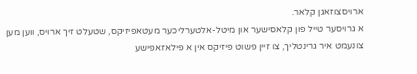ארויסצוזאגן קלאר.
א גרויסער טייל פון קלאסישער און מיטל-אלטערליכער מעטאפיזיקס, שטעלט זיך ארויס, ווען מען צונעמט איר גרינטליך, צו זיין פשוט פיזיקס אין א פילאזאפישע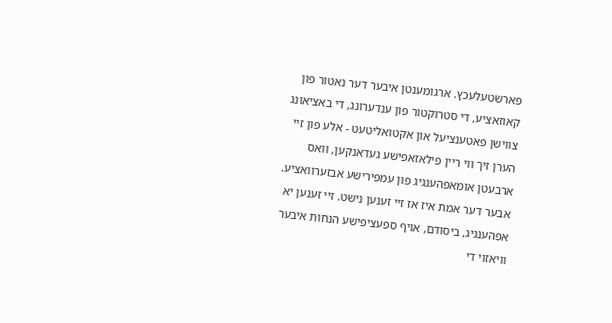פארשטעלעכץ. ארגומענטן איבער דער נאטור פון קאוזאציע, די סטרוקטור פון ענדערונג, די באציאונג צווישן פאטענציעל און אקטואליטעט - אלע פון זיי הערן זיך ווי ריין פילאזאפישע געדאנקען, וואס ארבעטן אומאפהענגיג פון עמפירישע אבזערוואציע.
אבער דער אמת איז אז זיי זענען נישט. זיי זענען יא אפהענגיג, ביסודם, אויף ספעציפישע הנחות איבער וויאזוי די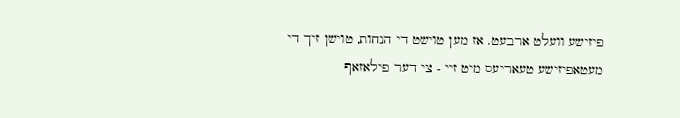פיזישע וועלט ארבעט. אז מען טוישט די הנחות, טוישן זיך די מעטאפיזישע טעאריעס מיט זיי - צי דער פילאזאף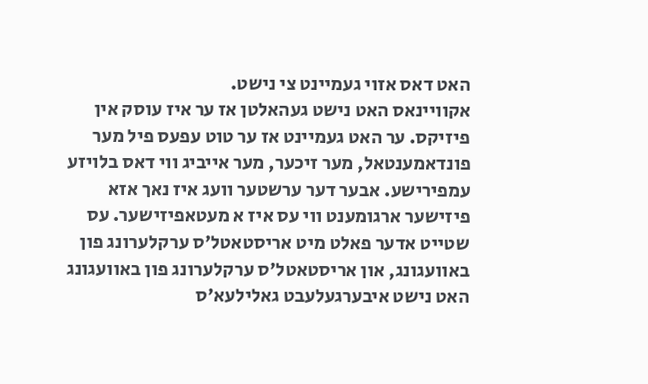האט דאס אזוי געמיינט צי נישט.
אקוויינאס האט נישט געהאלטן אז ער איז עוסק אין פיזיקס. ער האט געמיינט אז ער טוט עפעס פיל מער פונדאמענטאל, מער זיכער, מער אייביג ווי דאס בלויזע עמפירישע. אבער דער ערשטער וועג איז נאך אזא פיזישער ארגומענט ווי עס איז א מעטאפיזישער. עס שטייט אדער פאלט מיט אריסטאטל'ס ערקלערונג פון באוועגונג, און אריסטאטל'ס ערקלערונג פון באוועגונג האט נישט איבערגעלעבט גאלילעא'ס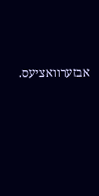אבזערוואציעס.